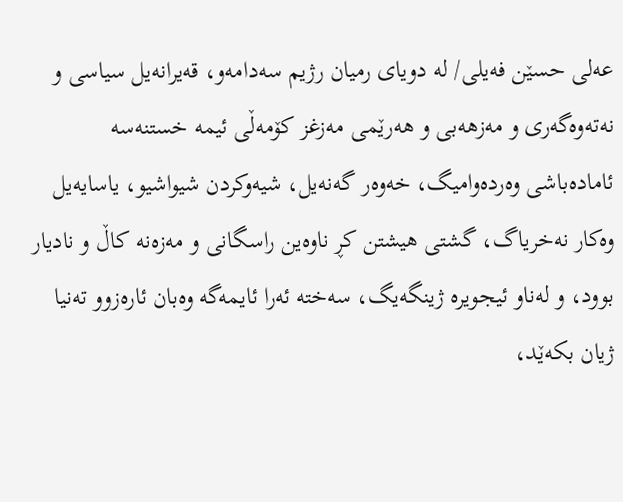عەلی حسێن فەیلی/ لە دویای رمیان رژیم سەدامەو، قەیرانەیل سیاسی و نەتەوەگەری و مەزهەبی و هەرێمی مەزغز کۆمەڵی ئیمە خستنەسە ئامادەباشی وەردەوامیگ، خەوەر گەنەیل، شیەوکردن شیواشیو، یاسایەیل وەکار نەخریاگ، گشتی هیشتن کڕ ناوەین راسگانی و مەزەنە کاڵ و نادیار بوود، و لەناو ئیجویرە ژینگەیگ، سەختە ئەرا ئایمەگە وەبان ئارەزوو تەنیا ژیان بکەێد،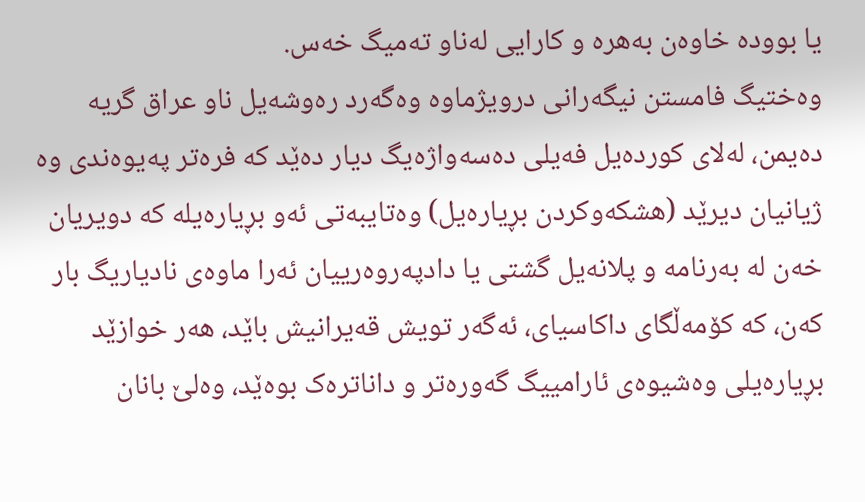یا بوودە خاوەن بەهرە و کارایی لەناو تەمیگ خەس.
وەختیگ فامستن نیگەرانی درویژماوە وەگەرد رەوشەیل ناو عراق گریە دەیمن، لەلای کوردەیل فەیلی دەسەواژەیگ دیار دەێد کە فرەتر پەیوەندی وە ژیانیان دیرێد (هشکەوکردن بڕیارەیل) وەتایبەتی ئەو بڕیارەیلە کە دویریان خەن لە بەرنامە و پلانەیل گشتی یا دادپەروەرییان ئەرا ماوەی نادیاریگ بار کەن، کە کۆمەڵگای داکاسیای، ئەگەر تویش قەیرانیش باێد، هەر خوازێد بڕیارەیلی وەشیوەی ئارامییگ گەورەتر و داناترەک بوەێد، وەلێ بانان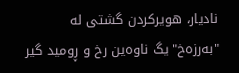نادیار، هویرکردن گشتی لە "بەرزەخ"یگ ناوەین رخ و ڕومید گیر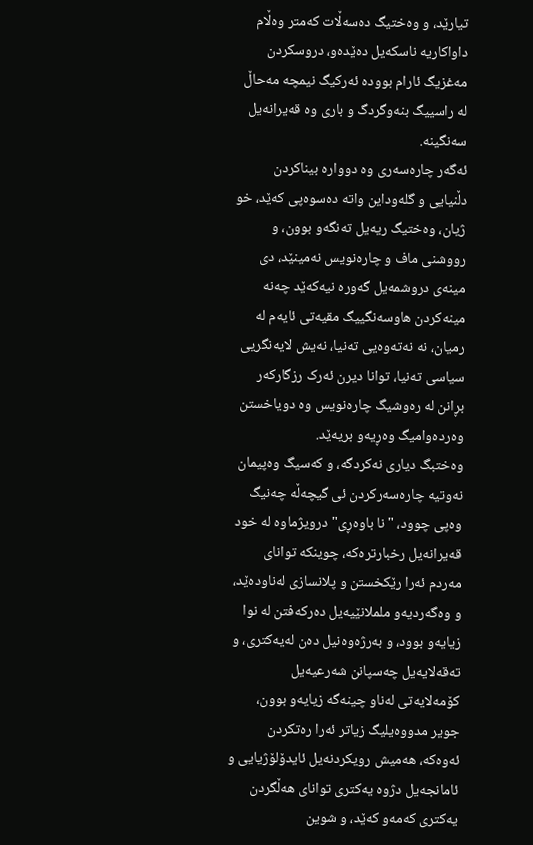تیارێد، و وەختیگ دەسەڵات کەمتر وەڵام داواکاریە ناسکەیل دەێدەو، دروسکردن مەغزیگ ئارام بوودە ئەرکیگ نیمچە مەحاڵ لە راسییگ بنەوگردگ و باری وە قەیرانەیل سەنگینە.
ئەگەر چارەسەری وە دووارە بیناکردن دڵنیایی و گلەوداین واتە دەسوەپی کەێد، خو ژیان، وەختیگ ریەیل تەنگەو بوون، و رووشنی ماف و چارەنویس نەمینێد، دی مینەی دروشمەیل گەورە نیەکەێد چەنە مینەکردن هاوسەنگییگ مقیەتی ئایەم لە رمیان، نە نەتەوەیی تەنیا، نەیش لایەنگریی سیاسی تەنیا، توانا دیرن ئەرک رزگارکەر بڕانن لە رەوشیگ چارەنویس وە دویاخستن وەردەوامیگ وەڕیەو بریەێد.
وەختبگ دیاری نەکردگە، و کەسیگ وەپیمان نەوتیە چارەسەرکردن ئی گیچەڵە چەنیگ وەپی چوود، "نا باوەڕی" درویژماوە لە خود قەیرانەیل رخبارترەکە، چوینکە توانای مەردم ئەرا رێکخستن و پلانسازی لەناودەێد، و وەگەردیەو ململانێیەیل دەرکەفتن لە نوا زیایەو بوود، و بەرژەوەنیل دەن لەیەکتری، و تەقەلایەیل چەسپانن شەرعیەیل کۆمەلایەتی لەناو چینەگە زیایەو بوون، جویر مدووەیلیگ زیاتر ئەرا رەتکردن ئەوەکە، هەمیش رویکردنەیل ئایدۆلۆژیایی و ئامانجەیل دژوە یەکتری توانای هەڵگردن یەکتری کەمەو کەێد، و شوین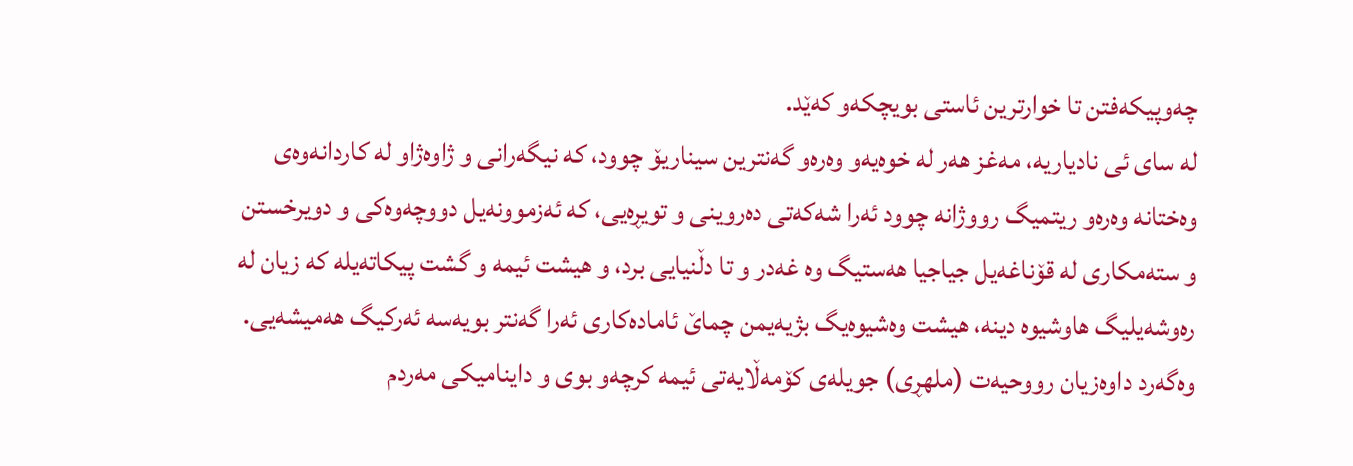چەوپیکەفتن تا خوارترین ئاستی بویچکەو کەێد.
لە سای ئی نادیاریە، مەغز هەر لە خوەیەو وەرەو گەنترین سیناریۆ چوود، کە نیگەرانی و ژاوەژاو لە کاردانەوەی وەختانە وەرەو ریتمیگ رووژانە چوود ئەرا شەکەتی دەروینی و تویڕەیی، کە ئەزموونەیل دووچەوەکی و دویرخستن و ستەمکاری لە قۆناغەیل جیاجیا هەستیگ وە غەدر و تا دڵنیایی برد، و هیشت ئیمە و گشت پیکاتەیلە کە زیان لە رەوشەیلیگ هاوشیوە دینە، هیشت وەشیوەیگ بژیەیمن چماێ ئامادەکاری ئەرا گەنتر بویەسە ئەرکیگ هەمیشەیی.
وەگەرد داوەزیان رووحیەت (ملهڕی) جویلەی کۆمەڵایەتی ئیمە کرچەو بوی و داینامیکی مەردم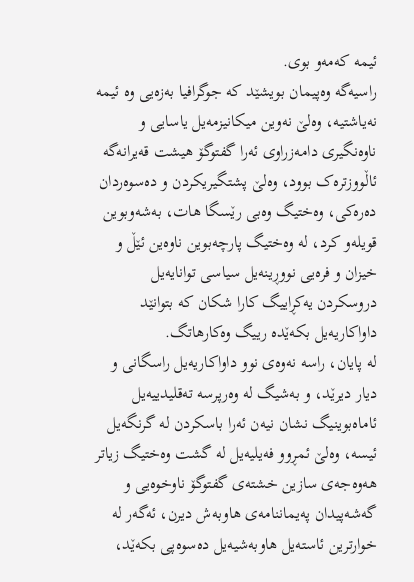ئیمە کەمەو بوی.
راسیەگە وەپیمان بویشێد کە جوگرافیا بەزەیی وە ئیمە نەیاشتیە، وەلێ نەوین میکانیزمەیل یاسایی و ناوەنگیری دامەزراوی ئەرا گفتوگۆ هیشت قەیرانەگە ئاڵووزترەک بوود، وەلێ پشتگیریکردن و دەسوەردان دەرەکی، وەختیگ وەبی رێسگا هات، بەشەوبوین قویلەو کرد، لە وەختیگ پارچەبوین ناوەین ئێڵ و خیزان و فرەیی نووڕینەیل سیاسی توانایەیل دروسکردن یەکڕاییگ کارا شکان کە بتوانێد داواکاریەیل بکەێدە رییگ وەکارهاتگ.
لە پایان، راسە نەوەی نوو داواکاریەیل راسگانی و دیار دیرێد، و بەشیگ لە وەرپرسە تەقلیدییەیل ئاماەبوینیگ نشان نیەن ئەرا باسکردن لە گرنگەیل ئیسە، وەلێ ئمڕوو فەیلیەیل لە گشت وەختیگ زیاتر هەوەجەی سازين خشتەی گفتوگۆ ناوخوەیی و گەشەپیدان پەیماننامەی هاوبەش دیرن، ئەگەر لە خوارترین ئاستەیل هاوبەشیەیل دەسوەپی بکەێد،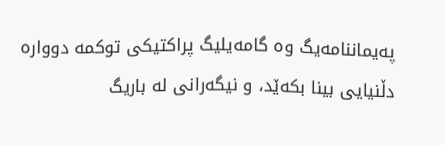پەیماننامەیگ وە گامەیلیگ پراکتیکی توکمە دووارە دڵنیایی بینا بکەێد، و نیگەرانی لە باریگ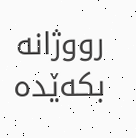رووژانە بکەێدە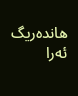هاندەریگ ئەرا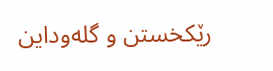رێکخستن و گلەوداین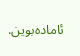ئامادەبوین.